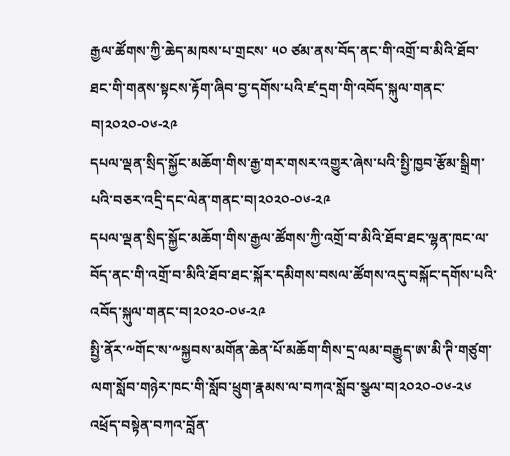རྒྱལ་ཚོགས་ཀྱི་ཆེད་མཁས་པ་གྲངས་ ༥༠ ཙམ་ནས་བོད་ནང་གི་འགྲོ་བ་མིའི་ཐོབ་ཐང་གི་གནས་སྟངས་རྟོག་ཞིབ་བྱ་དགོས་པའི་ཛ་དྲག་གི་འབོད་སྐུལ་གནང་བ།༢༠༢༠-༠༦-༢༩
དཔལ་ལྡན་སྲིད་སྐྱོང་མཆོག་གིས་རྒྱ་གར་གསར་འགྱུར་ཞེས་པའི་སྤྱི་ཁྱབ་རྩོམ་སྒྲིག་པའི་བཅར་འདྲི་དང་ལེན་གནང་བ།༢༠༢༠-༠༦-༢༩
དཔལ་ལྡན་སྲིད་སྐྱོང་མཆོག་གིས་རྒྱལ་ཚོགས་ཀྱི་འགྲོ་བ་མིའི་ཐོབ་ཐང་ལྷན་ཁང་ལ་བོད་ནང་གི་འགྲོ་བ་མིའི་ཐོབ་ཐང་སྐོར་དམིགས་བསལ་ཚོགས་འདུ་བསྐོང་དགོས་པའི་འབོད་སྐུལ་གནང་བ།༢༠༢༠-༠༦-༢༩
སྤྱི་ནོར་༸གོང་ས་༸སྐྱབས་མགོན་ཆེན་པོ་མཆོག་གིས་དྲ་ལམ་བརྒྱུད་ཨ་མི་ཊི་གཙུག་ལག་སློབ་གཉེར་ཁང་གི་སློབ་ཕྲུག་རྣམས་ལ་བཀའ་སློབ་སྩལ་བ།༢༠༢༠-༠༦-༢༦
འཕྲོད་བསྟེན་བཀའ་བློན་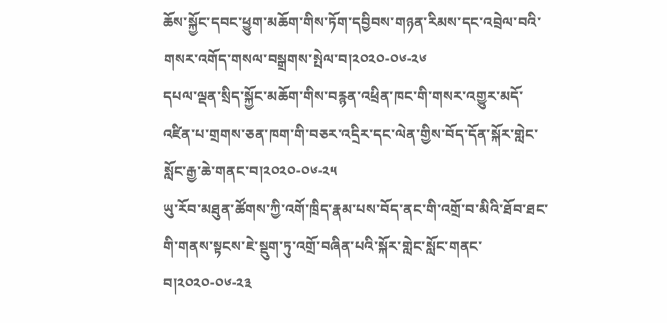ཆོས་སྐྱོང་དབང་ཕྱུག་མཆོག་གིས་ཏོག་དབྱིབས་གཉན་རིམས་དང་འབྲེལ་བའི་གསར་འགོད་གསལ་བསྒྲགས་སྤེལ་བ།༢༠༢༠-༠༦-༢༦
དཔལ་ལྡན་སྲིད་སྐྱོང་མཆོག་གིས་བརྙན་འཕྲིན་ཁང་གི་གསར་འགྱུར་མདོ་འཛིན་པ་གྲགས་ཅན་ཁག་གི་བཅར་འདྲིར་དང་ལེན་གྱིས་བོད་དོན་སྐོར་གླེང་སློང་རྒྱ་ཆེ་གནང་བ།༢༠༢༠-༠༦-༢༥
ཡུ་རོབ་མཐུན་ཚོགས་ཀྱི་འགོ་ཁྲིད་རྣམ་པས་བོད་ནང་གི་འགྲོ་བ་མིའི་ཐོབ་ཐང་གི་གནས་སྟངས་ཇེ་སྡུག་ཏུ་འགྲོ་བཞིན་པའི་སྐོར་གླེང་སློང་གནང་བ།༢༠༢༠-༠༦-༢༣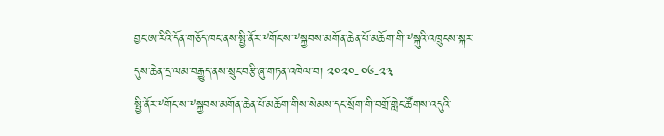བྱང་ཨ་རིའི་དོན་གཅོད་ཁང་ནས་སྤྱི་ནོར་༸གོང་ས་༸སྐྱབས་མགོན་ཆེན་པོ་མཆོག་གི་༸སྐུའི་འཁྲུངས་སྐར་དུས་ཆེན་དྲ་ལམ་བརྒྱུད་ནས་སྲུང་བརྩི་ཞུ་གཏན་འཁེལ་བ། ༢༠༢༠-༠༦-༢༣
སྤྱི་ནོར་༸གོང་ས་༸སྐྱབས་མགོན་ཆེན་པོ་མཆོག་གིས་སེམས་དང་སྲོག་གི་བགྲོ་གླེང་ཚོགས་འདུའི་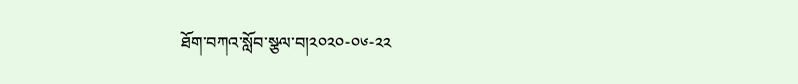ཐོག་བཀའ་སློབ་སྩལ་བ།༢༠༢༠-༠༦-༢༢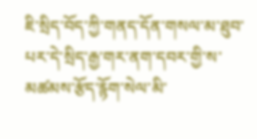ཇི་སྲིད་བོད་ཀྱི་གནད་དོན་གསལ་མ་ཐུབ་པར་དེ་སྲིད་རྒྱ་གར་ནག་དབར་གྱི་ས་མཚམས་རྩོད་རྙོག་སེལ་མི་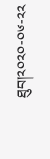ཐུབ།༢༠༢༠-༠༦-༢༢